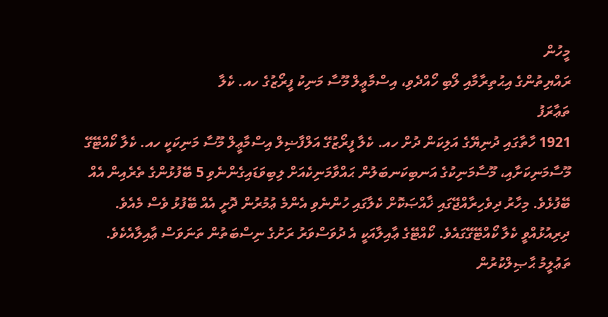މީހުން
ރައްޔިތުންގެ އިޙުތިރާމާއި ލޯބި ހޯއްދެވި، އިސްމާޢީލް މޫސާ މަނިކު ފީރޯޒުގެ ހއ. ކެލާ
ތަޢާރަފު
1921 ހާތާގައި ދުނިޔޭގެ އަލިކަން ދުށް ހއ. ކެލާ ފީރޯޒުގޭ އަލްފާޟިލް އިސްމާޢީލް މޫސާ މަނިކަކީ ހއ. ކެލާ ކޯއްޓޭގޭ މޫސާމަނިކަށާއި، މޫސާމަނިކުގެ އަނބިކަނބަލުން ޙައްވާމަނިކެއަށް ލިބިވަޑައިގެންނެވި 5 ބޭފުޅުންގެ ތެރެއިން އެއް ބޭފުޅެވެ. މިހާރު ދިވެހިރާއްޖޭގައި ޚާއްޞަކޮށް ކެލާގައި ހުންނެވި އެންމެ ޢުމުރުން ދޮށީ އެއް ބޭފުޅު ވެސް މެއެވެ. ދިރިއުޅުއްވީ ކެލާ ކޯއްޓޭގޭގައެވެ. ކޯއްޓޭގެ ޢާއިލާއަކީ އެ ދުވަސްވަރު ރަށުގެ ނިސްބަތުން ތަނަވަސް ޢާއިލާއެކެވެ.
ތަޢުލީމު ޙާޞިލްކުރުން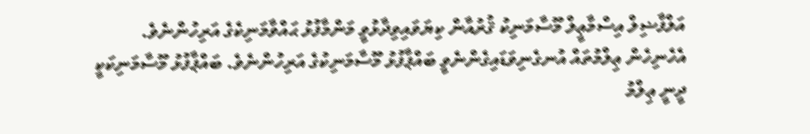އަލްފާޟިލް އިސްމާޢީލް މޫސާމަނިކު ޤުރުއާން ކިޔަވައިވިދާޅުވީ މަންމާފުޅު ޙައްވާމަނިކެގެ އަރިހުންނެވެ. އެހެނިހެން ޢިލްމުތައް އުނގެނިވަޑައިގެންނެވީ ބައްޕާފުޅު މޫސާމަނިކުގެ އަރިހުންނެވެ. ބައްޕާފުޅު މޫސާމަނިކަކީ ދީނީ ޢިލްމު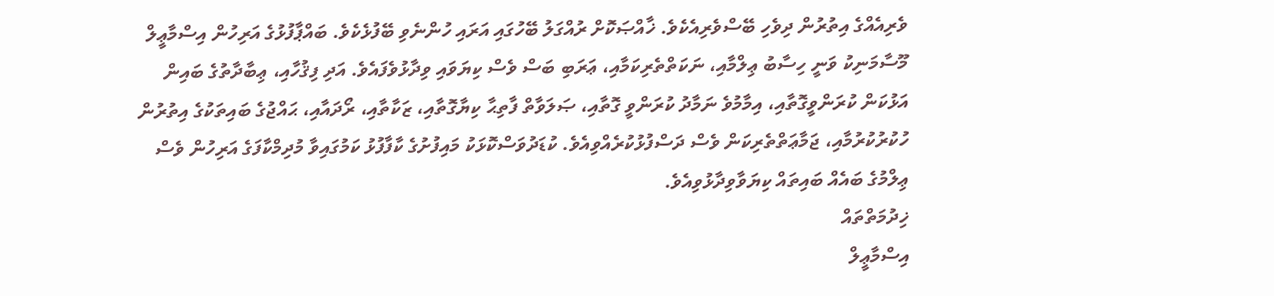ވެރިއެއްގެ އިތުރުން ދިވެހި ބޭސްވެރިއެކެވެ. ޚާއްޞަކޮށް ރުއްގަލު ބޭހުގައި އަރައި ހުންނެވި ބޭފުޅެކެވެ. ބައްޕާފުޅުގެ އަރިހުން އިސްމާޢީލް މޫސާމަނިކު ވަނީ ހިސާބު ޢިލްމާއި، ނަކަތްތެރިކަމާއި، ޢަރަބި ބަސް ވެސް ކިޔަވައި ވިދާޅުވެފައެވެ. އަދި ފިޤުހާއި، ޢިބާދާތުގެ ބައިން އަޅުކަން ކުރަންވީގޮތާއި، އިމާމުވެ ނަމާދު ކުރަންވީ ގޮތާއި، ޞަލަވާތް ފާތިޙާ ކިޔާގޮތާއި، ޒަކާތާއި، ރޯދައާއި، ޙައްޖުގެ ބައިތަކުގެ އިތުރުން ހުކުރުކުރުމާއި، ޖަމާޢަތްތެރިކަން ވެސް ދަސްފުޅުކުރެއްވިއެވެ. ކުޑަދުވަސްކޮޅަކު މައިފުށުގެ ކާފާފުޅު ކަމުގައިވާ މުދިމްކާފަގެ އަރިހުން ވެސް ޢިލްމުގެ ބައެއް ބައިތައް ކިޔަވާވިދާޅުވިއެވެ.
ޚިދުމަތްތައް
އިސްމާޢީލް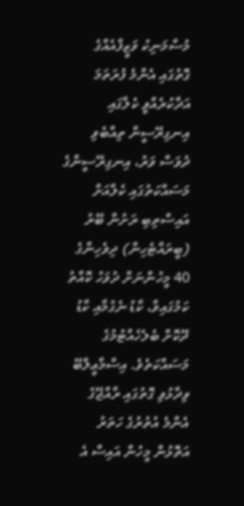މުސާމަނިކު ވަޒީފާއެއްގެ ގޮތުގައި އެންމެ ފުރަތަމަ އަދާކުރެއްވީ ކެލާގައި އިނގިރޭސީން ތިއްބެވި ދުވަސް ވަރު، އިނގިރޭސީންގެ މަސައްކަތުގައި ކެލާއަށް އައިސްތިބި ރަށުން ބޭރު (ބީރައްޓެހިން) ދިވެހިންގެ 40 މީހުންނަށް ދުވަހު ކޮއްތު ކަމުގައިވާ، ކާޑު ނެގުމާއި ކާޑު ދޫކޮށް ބެލެހެއްޓުމުގެ މަސައްކަތެވެ. އިސްމާޢީލްބޭ ވިދާޅުވި ގޮތުގައި ރާއްޖޭގެ އެންމެ އުތުރުގެ ހަތަރު އަތޮޅުން މީހުން އައިސް އެ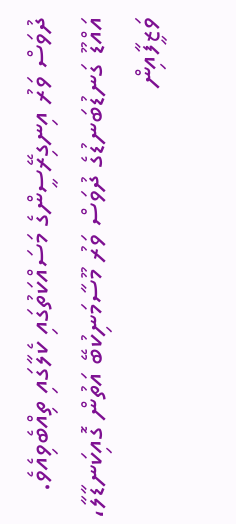ދުވަސް ވަރު އިނގިރޭސީންގެ މަސައްކަތުގައި ކެލާގައި ތިއްބެވިއެވެ.
އައްޑޫ ގަނޑުބަނޑުގެ ދުވަސް ވަރު މޫސާމަނިކުބޭ އަތުން ގޮއިކަނޑާލާ، ވަޒީފާއިން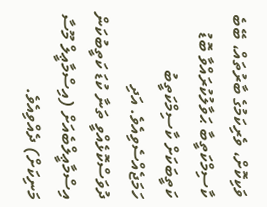ވަކިކޮށް، ވެރިކަމުގެ ބާރުތައް، ބޭބެ ކާސިމްކަތީބާ ޙަވާލުކުރައްވާ ބޮޑު ކަތީބަކަށް ކާސިމްކަތީބު ހަމަޖެއްސެވިއެވެ. އަދި ދުވަސްކޮޅެއްވީ ތަނާ ކުޑަ ކަތީބުކަން އިސްމާޢީލްބެއަށް (އިސްމާޢީލް މޫސާ މަނިކަށް) ދެއްވިއެވެ.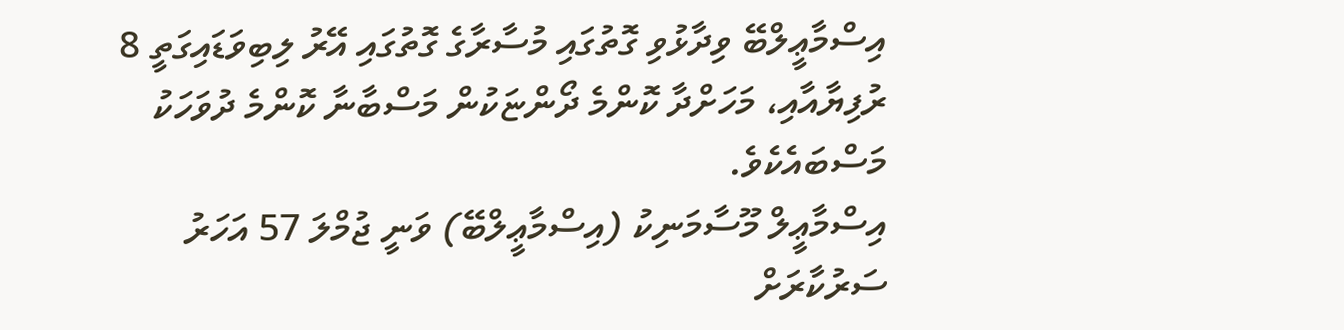އިސްމާޢީލްބޭ ވިދާޅުވި ގޮތުގައި މުސާރާގެ ގޮތުގައި އޭރު ލިބިވަޑައިގަތީ 8 ރުފިޔާއާއި، މަހަށްދާ ކޮންމެ ދޯންޏަކުން މަސްބާނާ ކޮންމެ ދުވަހަކު މަސްބައެކެވެ.
އިސްމާޢީލް މޫސާމަނިކު (އިސްމާޢީލްބޭ) ވަނީ ޖުމްލަ 57 އަހަރު ސަރުކާރަށް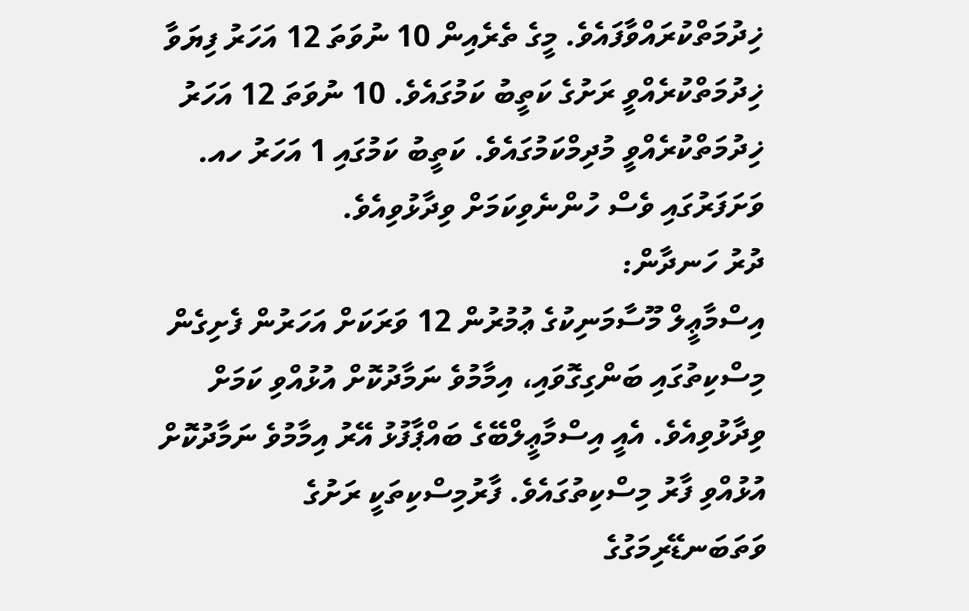ޚިދުމަތްކުރައްވާފައެވެ. މީގެ ތެރެއިން 10 ނުވަތަ 12 އަހަރު ފިޔަވާ ޚިދުމަތްކުރެއްވީ ރަށުގެ ކަތީބު ކަމުގައެވެ. 10 ނުވަތަ 12 އަހަރު ޚިދުމަތްކުރެއްވީ މުދިމްކަމުގައެވެ. ކަތީބު ކަމުގައި 1 އަހަރު ހއ. ވަށަފަރުގައި ވެސް ހުންނެވިކަމަށް ވިދާޅުވިއެވެ.
ދުރު ހަނދާން:
އިސްމާޢީލް މޫސާމަނިކުގެ ޢުމުރުން 12 ވަރަކަށް އަހަރުން ފެށިގެން މިސްކިތުގައި ބަންގިގޮވައި، އިމާމުވެ ނަމާދުކޮށް އުޅުއްވި ކަމަށް ވިދާޅުވިއެވެ. އެއީ އިސްމާޢީލްބޭގެ ބައްޕާފުޅު އޭރު އިމާމުވެ ނަމާދުކޮށް އުޅުއްވި ފާރު މިސްކިތުގައެވެ. ފާރުމިސްކިތަކީ ރަށުގެ ވަތަބަނޑޭރިމަގުގެ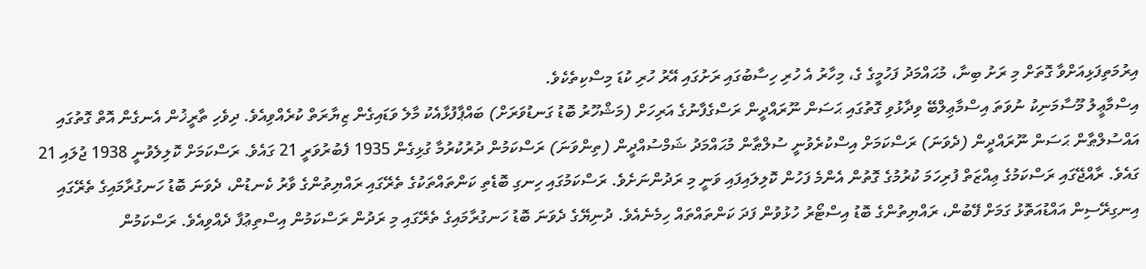އިރުމަތިފަޅިއަށްވާ ގޮތަށް މި ރަށު ބިނާ، މުޙައްމަދު ފަހުމީގެ ގެ، މިހާރު އެ ހުރި ހިސާބުގައި ރަށުގައި އޭރު ހުރި ކުޑަ މިސްކިތެކެވެ.
އިސްމާޢީލު މޫސާމަނިކު ނުވަތަ އިސްމާޢިލްބޭ ވިދާޅުވި ގޮތުގައި ޙަސަން ނޫރައްދީން ރަސްގެފާނުގެ އަރިހަށް (މަޝްހޫރު ބޮޑު ގަނޑުވަރަށް) ބައްޕާފުޅާއެކު މާލެ ވަޑައިގެން ޒިޔާރަތް ކުރެއްވިއެވެ. ދިވެހި ތާރީޚުން އެނގެން އޮތް ގޮތުގައި އައްސުލްޠާން ޙަސަން ނޫރައްދީން (ދެވަނަ) ރަސްކަމަށް އިސްކުރެވުނީ ސުލްޠާން މުޙައްމަދު ޝަމްސުއްދީން (ތިންވަނަ) ރަސްކަމުން ދުރުކުރުމާ ގުޅިގެން 1935 ފެބުރުވަރީ 21 ގައެވެ. ރަސްކަމަށް ކޮލިލެވުނީ 1938 ޖުލައި 21 ގައެވެ. ރާއްޖޭގައި ރަސްކަމުގެ ޢިއްޒަތް ފުރިހަމަ ކުރުމުގެ ގޮތުން އެންމެ ފަހުން ކޮލިލައިފައި ވަނީ މި ރަދުންނަށެވެ. ރަސްކަމުގައި ހިނގި ބޮޑެތި ކަންތައްތަކުގެ ތެރޭގައި ރައްޔިތުންގެ ވާރު ކެނޑުން، ދެވަނަ ބޮޑު ހަނގުރާމައިގެ ތެރޭގައި އިނގިރޭސިން އައްޑުއަތޮޅު ގަމަށް ފޭބުން، ރައްޔިތުންގެ ބޮޑު އިސްޓޯރު ހުޅުވުން ފަދަ ކަންތައްތައް ހިމެނެއެވެ. ދުނިޔޭގެ ދެވަނަ ބޮޑު ހަނގުރާމައިގެ ތެރޭގައި މި ރަދުން ރަސްކަމުން އިސްތިޢުފާ ދެއްވިއެވެ. ރަސްކަމުން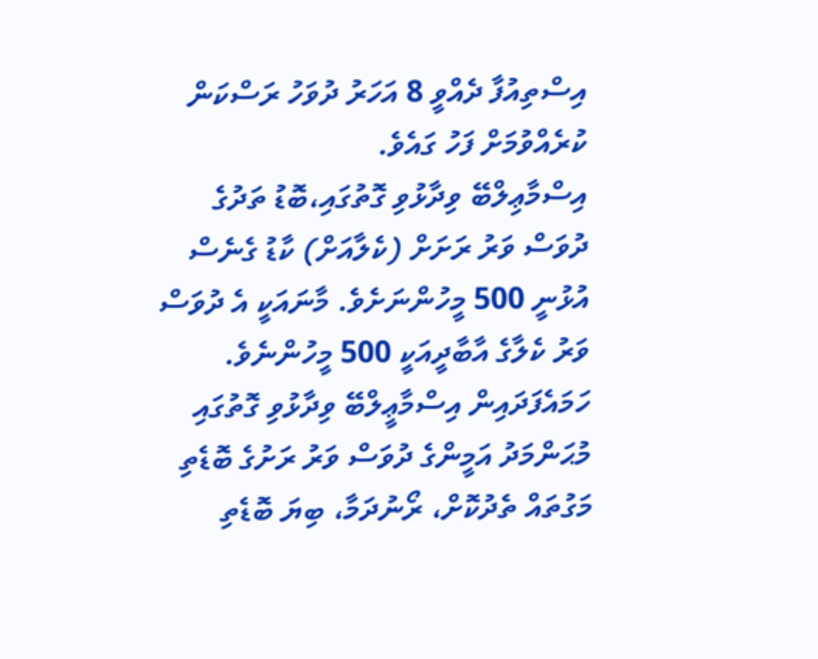އިސްތިއުފާ ދެއްވީ 8 އަހަރު ދުވަހު ރަސްކަން ކުރެއްވުމަށް ފަހު ގައެވެ.
އިސްމާޢިލްބޭ ވިދާޅުވި ގޮތުގައި،ބޮޑު ތަދުގެ ދުވަސް ވަރު ރަށަށް (ކެލާއަށް) ކާޑު ގެނެސް އުޅުނީ 500 މީހުންނަށެވެ. މާނައަކީ އެ ދުވަސް ވަރު ކެލާގެ އާބާދީއަކީ 500 މީހުންނެވެ. ހަމައެފަދައިން އިސްމާޢީލްބޭ ވިދާޅުވި ގޮތުގައި މުޙަންމަދު އަމީންގެ ދުވަސް ވަރު ރަށުގެ ބޮޑެތި މަގުތައް ތެދުކޮށް، ރޯނުދަމާ، ބިޔަ ބޮޑެތި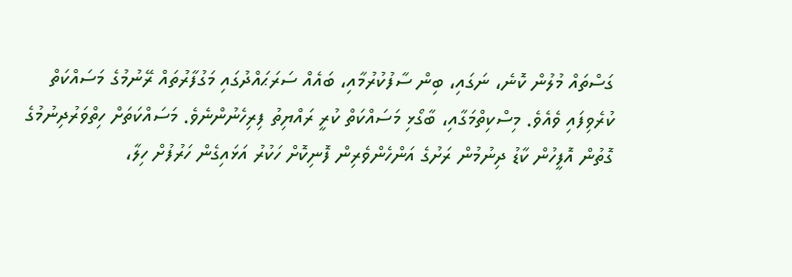ގަސްތައް މުލުން ކޮނެ، ނަގައި، ބިން ސާފުކުރުމާއި، ބައެއް ސަރަޙައްދުގައި މަގުފާރުތައް ރޭނުމުގެ މަސައްކަތް ކުރެވިފައި ވެއެވެ. މިސްކިތްމަގާއި، ބާގޯޅި މަސައްކަތް ކުރީ ރައްޔިތު ފިރިހެނުންނެވެ. މަސައްކަތަށް ހިތްވަރުދިނުމުގެ ގޮތުން އޮފީހުން ކާޑު ދިނުމުން ރަށުގެ އަންހެންވެރިން ފޮނިކޮށް ހަކުރު އަޅައިގެން ހަރުފުށް ހިލާ،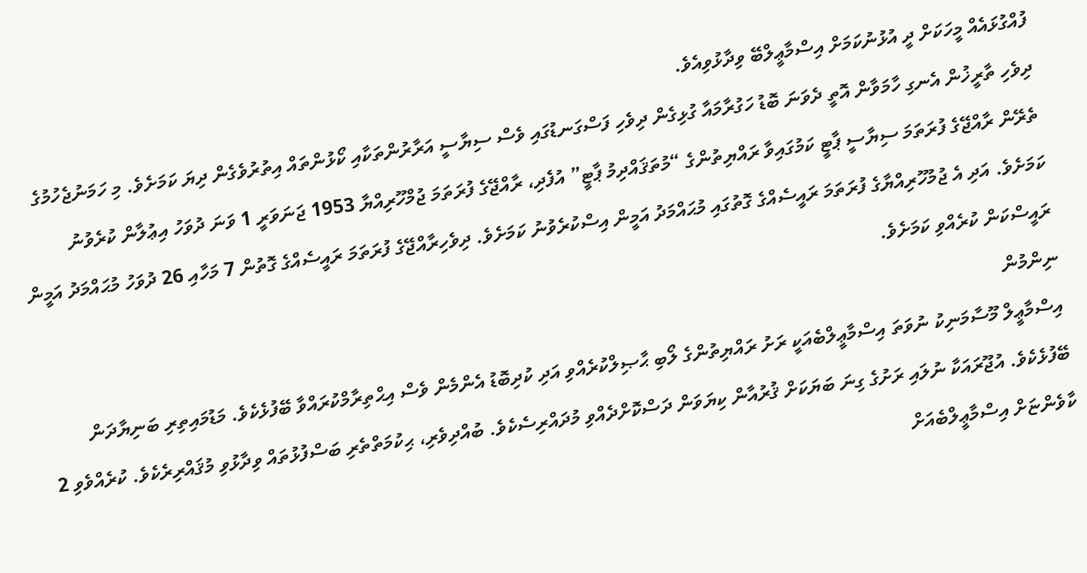ފުއްގުޅައެއް މީހަކަށް ދީ އުޅުނުކަމަށް އިސްމާޢީލްބޭ ވިދާޅުވިއެވެ.
ދިވެހި ތާރީޚުން އެނގި ހާމަވާން އޮތީ ދެވަނަ ބޮޑު ހަގުރާމައާ ގުޅިގެން ދިވެހި ފަސްގަނޑުގައި ވެސް ސިޔާސީ އަރާރުންތަކާއި ކޯޅުންތައް އިތުރުވެގެން ދިޔަ ކަމަށެވެ. މި ހަމަނުޖެހުމުގެ ތެރޭން ރާއްޖޭގެ ފުރަތަމަ ސިޔާސީ ޕާޓީ ކަމުގައިވާ ރައްޔިތުންގެ “މުތަޤައްދިމު ޕާޓީ” އުފެދި، ރާއްޖޭގެ ފުރަތަމަ ޖުމްހޫރިއްޔާ 1953 ޖަނަވަރީ 1 ވަނަ ދުވަހު އިޢުލާން ކުރެވުނު ކަމަށެވެ. އަދި އެ ޖުމުހޫރިއްޔާގެ ފުރަތަމަ ރައީސެއްގެ ގޮތުގައި މުޙައްމަދު އަމީން އިސްކުރެވުނު ކަމަށެވެ. ދިވެހިރާއްޖޭގެ ފުރަތަމަ ރައީސެއްގެ ގޮތުން 7 މަހާއި 26 ދުވަހު މުޙައްމަދު އަމީން ރައީސްކަން ކުރެއްވި ކަމަށެވެ.
ނިންމުން
އިސްމާޢީލް މޫސާމަނިކު ނުވަތަ އިސްމާޢީލްބެއަކީ ރަށު ރައްޔިތުންގެ ލޯބި ޙާޞިލްކުރެއްވި އަދި ކުދިބޮޑު އެންމެން ވެސް އިޙްތިރާމްކުރައްވާ ބޭފުޅެކެވެ. މަޑުމައިތިރި ބަނިޔާދަން ބޭފުޅެކެވެ. އުޖޫރައަކާ ނުލައި ރަށުގެ ގިނަ ބަޔަކަށް ޤުރުއާން ކިޔަވަން ދަސްކޮށްދެއްވި މުދައްރިސެކެވެ. ބުއްދިވެރި، ޙިކުމަތްތެރި ބަސްފުޅުތައް ވިދާޅުވި މުޤައްރިރެކެވެ. ކުރެއްވެވި 2 ކާވެންޏަށް އިސްމާޢީލްބެއަށް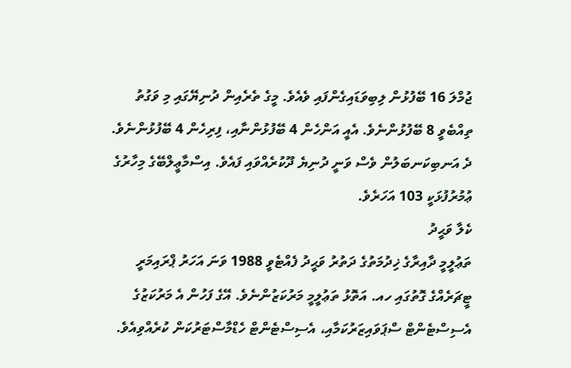ޖުމްލަ 16 ބޭފުޅުން ލިބިވަޑައިގެންފައި ވެއެވެ. މީގެ ތެރެއިން ދުނިޔޭގައި މި ވަގުތު ތިއްބެވީ 8 ބޭފުޅުންނެވެ. އެއީ އަންހެން 4 ބޭފުޅުންނާއި، ފިރިހެން 4 ބޭފުޅުންނެވެ. ދެ އަނބިކަނބަލުން ވެސް ވަނީ ދުނިޔެ ދޫކުރެއްވައި ފައެވެ. އިސްމާޢީލްބޭގެ މިހާރުގެ ޢުމުރުފުޅަކީ 103 އަހަރެވެ.
ކެލާ ވަޙީދު
ތަޢުލީމީ ދާއިރާގެ ޚިދުމަތުގެ ދަތުރު ވަޙީދު ފެއްޓެވީ 1988 ވަނަ އަހަރު ޕްރައިމަރީ ޓީޗަރެއްގެ ގޮތުގައި ހއ. އަތޮޅު ތަޢުލީމީ މަރުކަޒުންނެވެ. އޭގެ ފަހުން އެ މަރުކަޒުގެ އެސިސްޓެންޓް ސްޕަވައިޒަރުކަމާއި، އެސިސްޓެންޓް ހެޑްމާސްޓަރުކަން ކުރެއްވިއެވެ.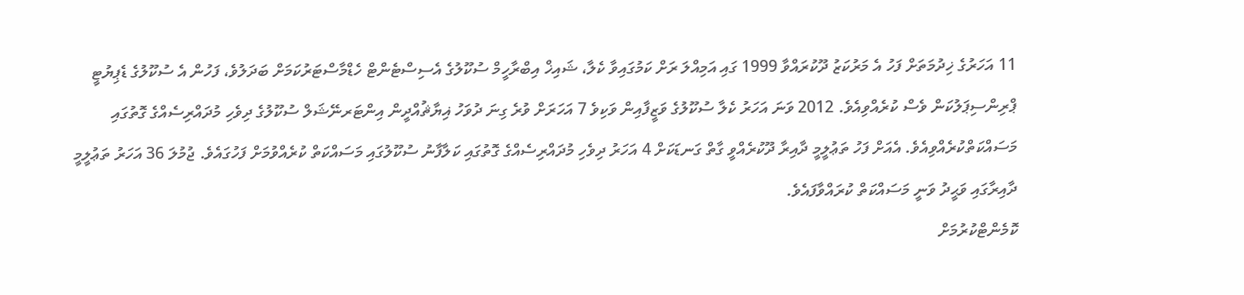11 އަހަރުގެ ޚިދުމަތަށް ފަހު އެ މަރުކަޒު ދޫކުރައްވާ 1999 ގައި އަމިއްލަ ރަށް ކަމުގައިވާ ކެލާ، ޝައިޚް އިބްރާހީމް ސުކޫލުގެ އެސިސްޓެންޓް ހެޑްމާސްޓަރުކަމަށް ބަދަލުވެ، ފަހުން އެ ސުކޫލުގެ ޑެޕިޔުޓީ ޕްރިންސިޕަލުކަން ވެސް ކުރެއްވިއެވެ. 2012 ވަނަ އަހަރު ކެލާ ސުކޫލުގެ ވަޒީފާއިން ވަކިވެ 7 އަހަރަށް ވުރެ ގިނަ ދުވަހު ޣިޔާޘުއްދީން އިންޓަރނޭޝަލް ސުކޫލުގެ ދިވެހި މުދައްރިސެއްގެ ގޮތުގައި މަސައްކަތްކުރެއްވިއެވެ. އެއަށް ފަހު ތަޢުލީމީ ދާއިރާ ދޫކުރެއްވީ ގާތް ގަނޑަކަށް 4 އަހަރު ދިވެހި މުދައްރިސެއްގެ ގޮތުގައި ކަލާފާނު ސުކޫލުގައި މަސައްކަތް ކުރެއްވުމަށް ފަހުގައެވެ. ޖުމުލަ 36 އަހަރު ތަޢުލީމީ ދާއިރާގައި ވަޙީދު ވަނީ މަސައްކަތް ކުރައްވާފައެވެ.
ކޮމެންޓްކުރުމަށް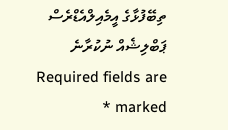ތިބޭފުޅާގެ އީމެއިލްއެޑްރެސް ޕަބްލިޝެއް ނުކުރާނެ Required fields are marked *